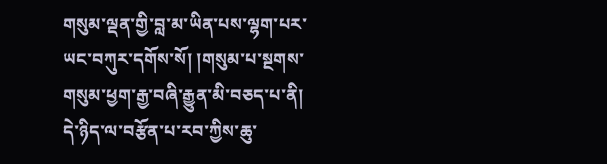གསུམ་ལྡན་གྱི་བླ་མ་ཡིན་པས་ལྷག་པར་ཡང་བཀུར་དགོས་སོ། །གསུམ་པ་སྔགས་གསུམ་ཕྱག་རྒྱ་བཞི་རྒྱུན་མི་བཅད་པ་ནི། དེ་ཉིད་ལ་བརྩོན་པ་རབ་ཀྱིས་ཆུ་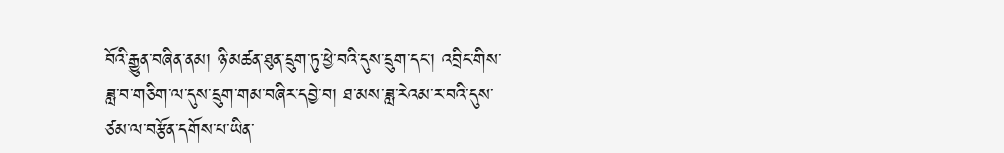བོའི་རྒྱུན་བཞིན་ནམ། ཉི་མཚན་ཐུན་དྲུག་ཏུ་ཕྱེ་བའི་དུས་དྲུག་དང་། འབྲིང་གིས་ཟླ་བ་གཅིག་ལ་དུས་དྲུག་གམ་བཞིར་དབྱེ་བ། ཐ་མས་ཟླ་རེའམ་ར་བའི་དུས་ཙམ་ལ་བརྩོན་དགོས་པ་ཡིན་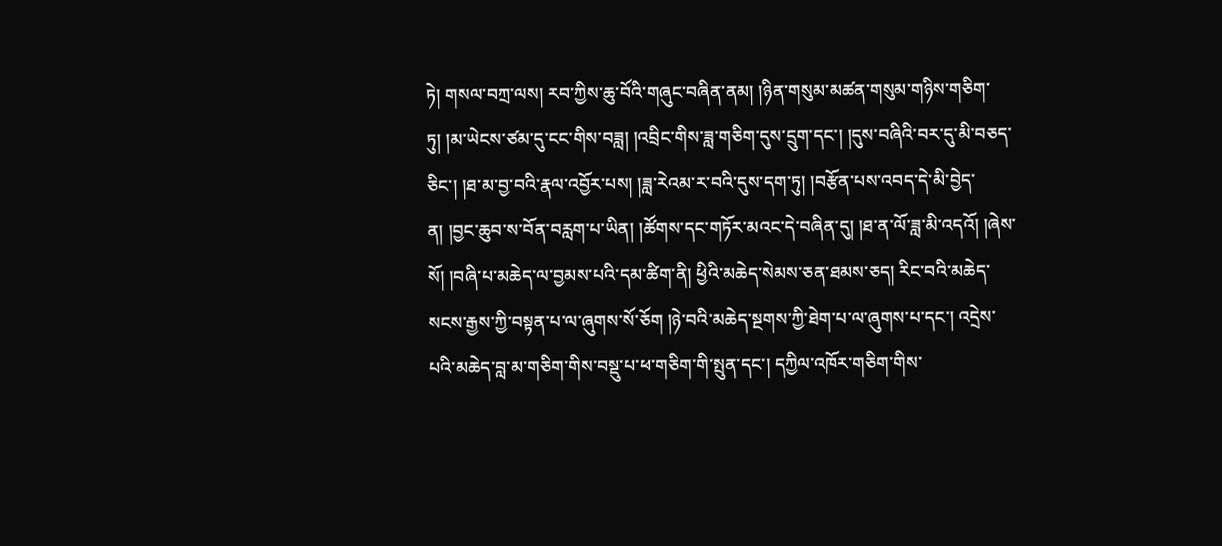ཏེ། གསལ་བཀྲ་ལས། རབ་ཀྱིས་ཆུ་བོའི་གཞུང་བཞིན་ནམ། །ཉིན་གསུམ་མཚན་གསུམ་གཉིས་གཅིག་ཏུ། །མ་ཡེངས་ཙམ་དུ་ངང་གིས་བཟླ། །འབྲིང་གིས་ཟླ་གཅིག་དུས་དྲུག་དང་། །དུས་བཞིའི་བར་དུ་མི་བཅད་ཅིང་། །ཐ་མ་བྱ་བའི་རྣལ་འབྱོར་པས། །ཟླ་རེའམ་ར་བའི་དུས་དག་ཏུ། །བརྩོན་པས་འབད་དེ་མི་བྱེད་ན། །བྱང་ཆུབ་ས་བོན་བརླག་པ་ཡིན། །ཚོགས་དང་གཏོར་མའང་དེ་བཞིན་དུ། །ཐ་ན་ལོ་ཟླ་མི་འདའོ། །ཞེས་སོ། །བཞི་པ་མཆེད་ལ་བྱམས་པའི་དམ་ཚིག་ནི། ཕྱིའི་མཆེད་སེམས་ཅན་ཐམས་ཅད། རིང་བའི་མཆེད་སངས་རྒྱས་ཀྱི་བསྟན་པ་ལ་ཞུགས་སོ་ཅོག །ཉེ་བའི་མཆེད་སྔགས་ཀྱི་ཐེག་པ་ལ་ཞུགས་པ་དང་། འདྲེས་པའི་མཆེད་བླ་མ་གཅིག་གིས་བསྡུ་པ་ཕ་གཅིག་གི་སྤུན་དང་། དཀྱིལ་འཁོར་གཅིག་གིས་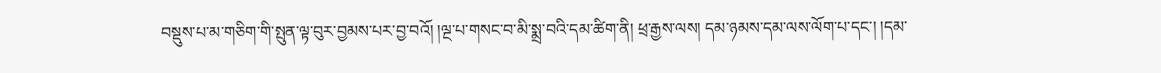བསྡུས་པ་མ་གཅིག་གི་སྤུན་ལྟ་བུར་བྱམས་པར་བྱ་བའོ། །ལྔ་པ་གསང་བ་མི་སྨྲ་བའི་དམ་ཚིག་ནི། ཕྲ་རྒྱས་ལས། དམ་ཉམས་དམ་ལས་ལོག་པ་དང་། །དམ་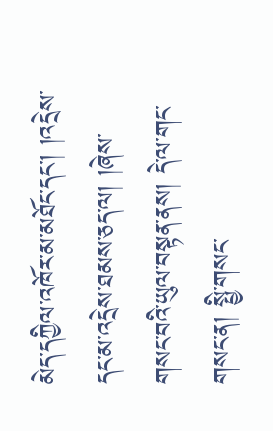མེད་དཀྱིལ་འཁོར་མ་མཐོང་དང་། །འདྲེས་དང་མ་འདྲེས་ཐམས་ཅད་ལ། །ཞེས་གསང་བའི་ཡུལ་བསྟན་ནས། དེ་ལ་གང་གསང་ན། སྤྱི་གསང་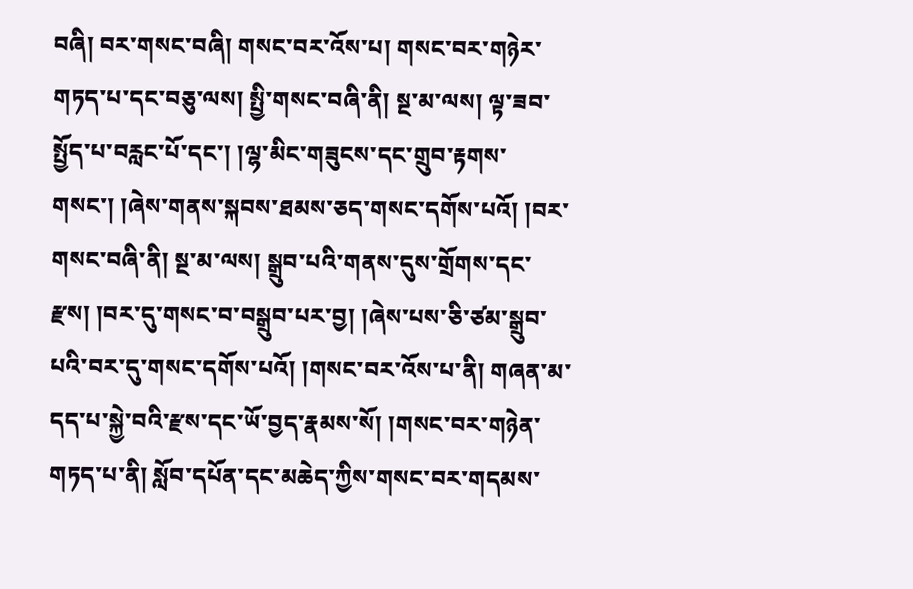བཞི། བར་གསང་བཞི། གསང་བར་འོས་པ། གསང་བར་གཉེར་གཏད་པ་དང་བཅུ་ལས། སྤྱི་གསང་བཞི་ནི། སྔ་མ་ལས། ལྟ་ཟབ་སྤྱོད་པ་བརླང་པོ་དང་། །ལྷ་མིང་གཟུངས་དང་གྲུབ་རྟགས་གསང་། །ཞེས་གནས་སྐབས་ཐམས་ཅད་གསང་དགོས་པའོ། །བར་གསང་བཞི་ནི། སྔ་མ་ལས། སྒྲུབ་པའི་གནས་དུས་གྲོགས་དང་རྫས། །བར་དུ་གསང་བ་བསྒྲུབ་པར་བྱ། །ཞེས་པས་ཅི་ཙམ་སྒྲུབ་པའི་བར་དུ་གསང་དགོས་པའོ། །གསང་བར་འོས་པ་ནི། གཞན་མ་དད་པ་སྐྱེ་བའི་རྫས་དང་ཡོ་བྱད་རྣམས་སོ། །གསང་བར་གཉེན་གཏད་པ་ནི། སློབ་དཔོན་དང་མཆེད་ཀྱིས་གསང་བར་གདམས་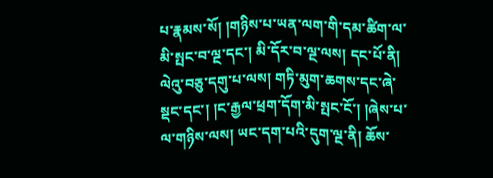པ་རྣམས་སོ། །གཉིས་པ་ཡན་ལག་གི་དམ་ཚིག་ལ་མི་སྤང་བ་ལྔ་དང་། མི་དོར་བ་ལྔ་ལས། དང་པོ་ནི། ལེའུ་བཅུ་དགུ་པ་ལས། གཏི་མུག་ཆགས་དང་ཞེ་སྡང་དང་། །ང་རྒྱལ་ཕྲག་དོག་མི་སྤང་ངོ་། །ཞེས་པ་ལ་གཉིས་ལས། ཡང་དག་པའི་དུག་ལྔ་ནི། ཆོས་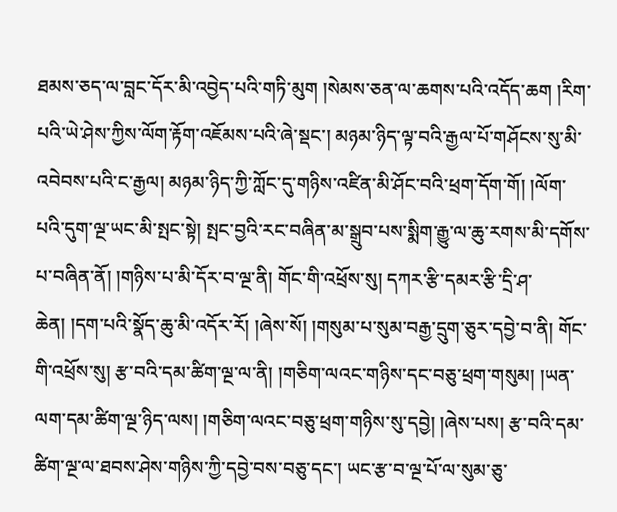ཐམས་ཅད་ལ་བླང་དོར་མི་འབྱེད་པའི་གཏི་མུག །སེམས་ཅན་ལ་ཆགས་པའི་འདོད་ཆག །རིག་པའི་ཡེ་ཤེས་ཀྱིས་ལོག་རྟོག་འཇོམས་པའི་ཞེ་སྡང་། མཉམ་ཉིད་ལྟ་བའི་རྒྱལ་པོ་གཤོངས་སུ་མི་འབེབས་པའི་ང་རྒྱལ། མཉམ་ཉིད་ཀྱི་ཀློང་དུ་གཉིས་འཛིན་མི་ཤོང་བའི་ཕྲག་དོག་གོ། །ལོག་པའི་དུག་ལྔ་ཡང་མི་སྤང་སྟེ། སྤང་བྱའི་རང་བཞིན་མ་སྒྲུབ་པས་སྨིག་རྒྱུ་ལ་ཆུ་རགས་མི་དགོས་པ་བཞིན་ནོ། །གཉིས་པ་མི་དོར་བ་ལྔ་ནི། གོང་གི་འཕྲོས་སུ། དཀར་རྩི་དམར་རྩི་དྲི་ཤ་ཆེན། །དག་པའི་སྣོད་ཆུ་མི་འདོར་རོ། །ཞེས་སོ། །གསུམ་པ་སུམ་བརྒྱ་དྲུག་ཅུར་དབྱེ་བ་ནི། གོང་གི་འཕྲོས་སུ། རྩ་བའི་དམ་ཚིག་ལྔ་ལ་ནི། །གཅིག་ལའང་གཉིས་དང་བཅུ་ཕྲག་གསུམ། །ཡན་ལག་དམ་ཚིག་ལྔ་ཉིད་ལས། །གཅིག་ལའང་བཅུ་ཕྲག་གཉིས་སུ་དབྱེ། །ཞེས་པས། རྩ་བའི་དམ་ཚིག་ལྔ་ལ་ཐབས་ཤེས་གཉིས་ཀྱི་དབྱེ་བས་བཅུ་དང་། ཡང་རྩ་བ་ལྔ་པོ་ལ་སུམ་ཅུ་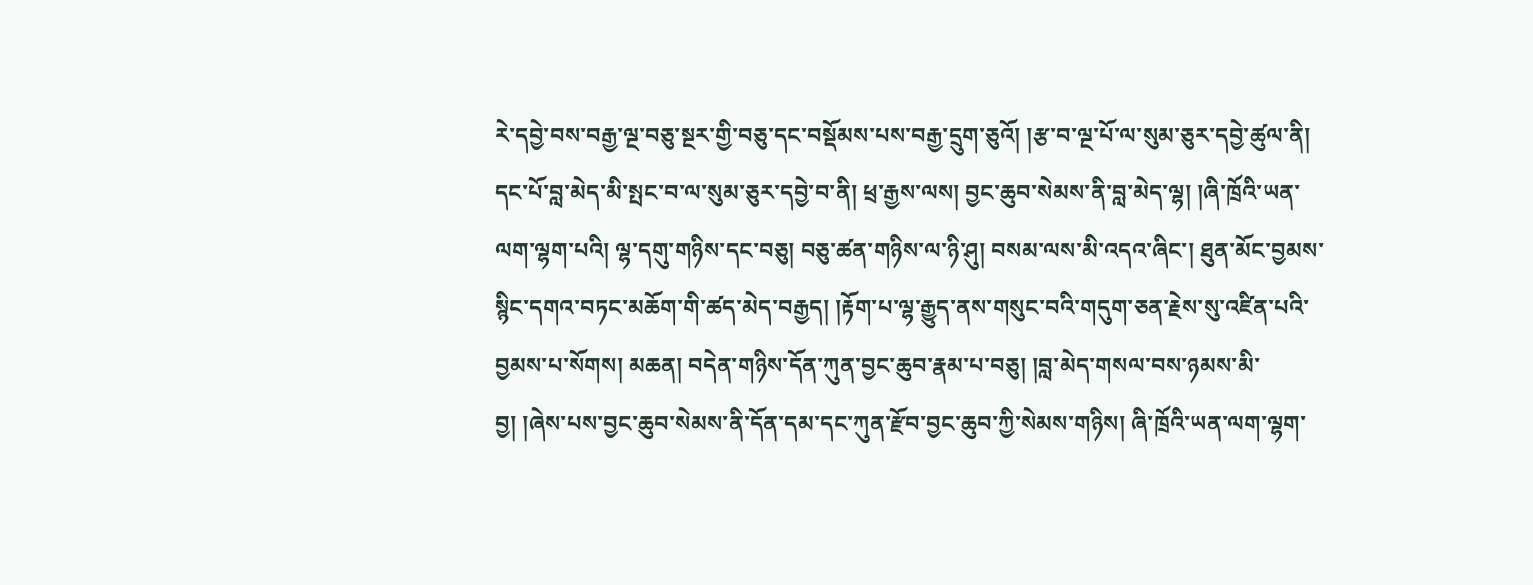རེ་དབྱེ་བས་བརྒྱ་ལྔ་བཅུ་སྔར་གྱི་བཅུ་དང་བསྡོམས་པས་བརྒྱ་དྲུག་ཅུའོ། །རྩ་བ་ལྔ་པོ་ལ་སུམ་ཅུར་དབྱེ་ཚུལ་ནི། དང་པོ་བླ་མེད་མི་སྤང་བ་ལ་སུམ་ཅུར་དབྱེ་བ་ནི། ཕྲ་རྒྱས་ལས། བྱང་ཆུབ་སེམས་ནི་བླ་མེད་ལྷ། །ཞི་ཁྲོའི་ཡན་ལག་ལྷག་པའི། ལྷ་དགུ་གཉིས་དང་བཅུ། བཅུ་ཚན་གཉིས་ལ་ཉི་ཤུ། བསམ་ལས་མི་འདའ་ཞིང་། ཐུན་མོང་བྱམས་སྙིང་དགའ་བཏང་མཆོག་གི་ཚད་མེད་བརྒྱད། །རྟོག་པ་ལྷ་རྒྱུད་ནས་གསུང་བའི་གདུག་ཅན་རྗེས་སུ་འཛིན་པའི་བྱམས་པ་སོགས། མཆན། བདེན་གཉིས་དོན་ཀུན་བྱང་ཆུབ་རྣམ་པ་བཅུ། །བླ་མེད་གསལ་བས་ཉམས་མི་བྱ། །ཞེས་པས་བྱང་ཆུབ་སེམས་ནི་དོན་དམ་དང་ཀུན་རྫོབ་བྱང་ཆུབ་ཀྱི་སེམས་གཉིས། ཞི་ཁྲོའི་ཡན་ལག་ལྷག་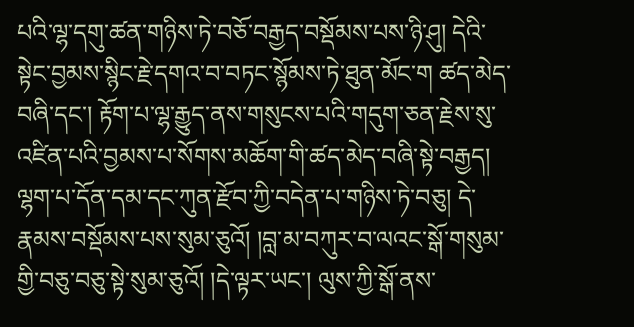པའི་ལྷ་དགུ་ཚན་གཉིས་ཏེ་བཅོ་བརྒྱད་བསྡོམས་པས་ཉི་ཤུ། དེའི་སྟེང་བྱམས་སྙིང་རྗེ་དགའ་བ་བཏང་སྙོམས་ཏེ་ཐུན་མོང་ག ཚད་མེད་བཞི་དང་། རྟོག་པ་ལྷ་རྒྱུད་ནས་གསུངས་པའི་གདུག་ཅན་རྗེས་སུ་འཛིན་པའི་བྱམས་པ་སོགས་མཆོག་གི་ཚད་མེད་བཞི་སྟེ་བརྒྱད། ལྷག་པ་དོན་དམ་དང་ཀུན་རྫོབ་ཀྱི་བདེན་པ་གཉིས་ཏེ་བཅུ། དེ་རྣམས་བསྡོམས་པས་སུམ་ཅུའོ། །བླ་མ་བཀུར་བ་ལའང་སྒོ་གསུམ་གྱི་བཅུ་བཅུ་སྟེ་སུམ་ཅུའོ། །དེ་ལྟར་ཡང་། ལུས་ཀྱི་སྒོ་ནས་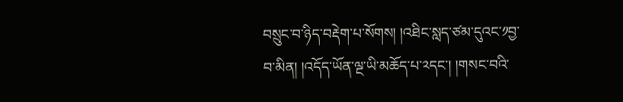བསྲུང་བ་ཉིད་བརྡེག་པ་སོགས། །འཐིང་སླད་ཙམ་དུའང་༡བྱ་བ་མིན། །འདོད་ཡོན་ལྔ་ཡི་མཆོད་པ་༢དང་། །གསང་བའི་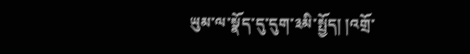ཡུམ་ལ་སྣོད་དུ་དུག་༣མི་སྤྱོད། །འགྲོ་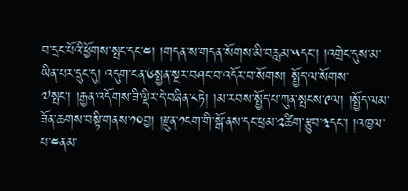བ་དྲང་པོའི་ཕྱོགས་སྤང་དང་༤། །གདན་ས་གདན་སོགས་མི་བརླམ་༥དང་། །འགྲེང་དུས་མ་ཡིན་པར་དྲུང་དུ། འདུག་ངན་༦སྤྱན་སྔར་བཤང་བ་འདོར་བ་སོགས། སྤྱོད་ལ་སོགས་༧སྤང་། །རྒྱན་འདོགས་ཟི་ལྡིར་དེ་བཞིན་༨ཏེ། །མ་རབས་སྤྱོད་པ་ཀུན་སྤངས་༩ལ། །སྤྱོད་ལམ་ཟོན་ཆགས་བསྟི་གནས་༡༠བྱ། །རྫུན་༡ངག་གི་སྒོ་ནས་དང་ཕྲམ་༢ཚིག་རྩུབ་༣དང་། །འཁྱལ་པ་༤ནམ་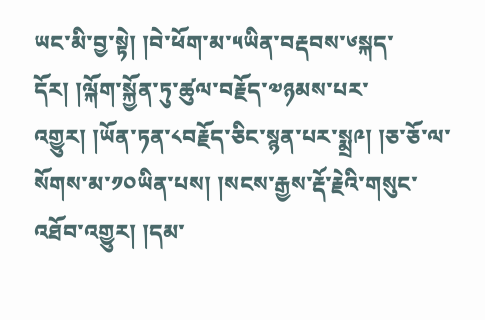ཡང་མི་བྱ་སྟེ། །བེ་ཕོག་མ་༥ཡིན་བརྡབས་༦སྐད་དོར། །ལྐོག་སྐྱོན་ཏུ་ཚུལ་བརྗོད་༧ཉམས་པར་འགྱུར། །ཡོན་ཏན་༨བརྗོད་ཅིང་སྙན་པར་སྨྲ༩། །ཅ་ཅོ་ལ་སོགས་མ་༡༠ཡིན་པས། །སངས་རྒྱས་རྡོ་རྗེའི་གསུང་འཐོབ་འགྱུར། །དམ་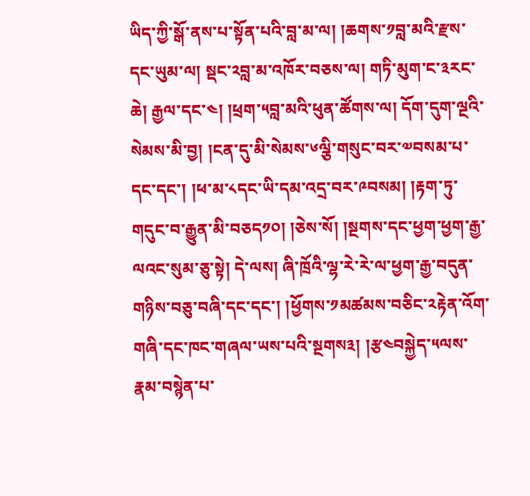ཡིད་ཀྱི་སྒོ་ནས་པ་སྟོན་པའི་བླ་མ་ལ། །ཆགས་༡བླ་མའི་རྫས་དང་ཡུམ་ལ། སྡང་༢བླ་མ་འཁོར་བཅས་ལ། གཏི་མུག་ང་༣རང་ཆེ། རྒྱལ་དང་༤། །ཕྲག་༥བླ་མའི་ཕུན་ཚོགས་ལ། དོག་དུག་ལྔའི་སེམས་མི་བྱ། །ངན་དུ་མི་སེམས་༦ལྕི་གསུང་བར་༧བསམ་པ་དང་དང་། །ཕ་མ་༨དང་ཡི་དམ་འདྲ་བར་༩བསམ། །རྟག་ཏུ་གདུང་བ་རྒྱུན་མི་བཅད༡༠། །ཅེས་སོ། །སྔགས་དང་ཕྱག་ཕྱག་རྒྱ་ལའང་སུམ་ཅུ་སྟེ། དེ་ལས། ཞི་ཁྲོའི་ལྷ་རེ་རེ་ལ་ཕྱག་རྒྱ་བདུན་གཉིས་བཅུ་བཞི་དང་དང་། །ཕྱོགས་༡མཚམས་བཅིང་༢རྟེན་འོག་གཞི་དང་ཁང་གཞལ་ཡས་པའི་སྔགས༣། །རྩ༤བསྐྱེད་༥ལས་རྣམ་བསྙེན་པ་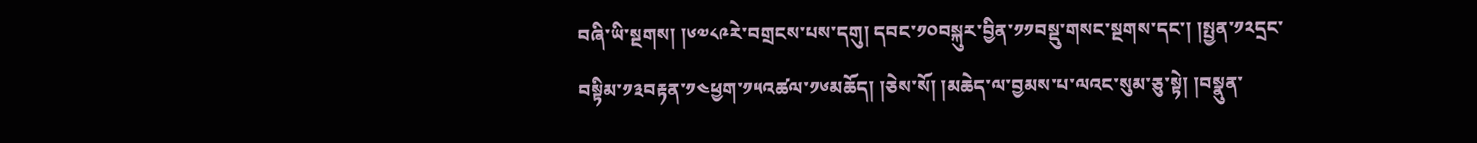བཞི་ཡི་སྔགས། །༦༧༨༩རེ་བགྲངས་པས་དགུ། དབང་༡༠བསྐུར་བྱིན་༡༡བསྡུ་གསང་སྔགས་དང་། །སྤྱན་༡༢དྲང་བསྟིམ་༡༣བརྟན་༡༤ཕྱག་༡༥འཚལ་༡༦མཆོད། །ཅེས་སོ། །མཆེད་ལ་བྱམས་པ་ལའང་སུམ་ཅུ་སྟེ། །བསྣུན་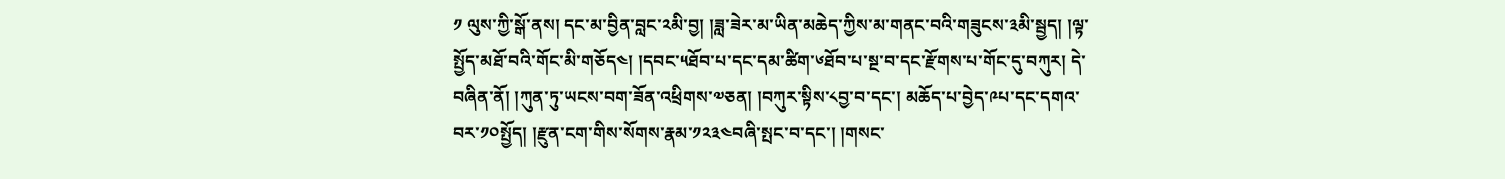༡ ལུས་ཀྱི་སྒོ་ནས། དང་མ་བྱིན་བླང་༢མི་བྱ། །ཟླ་ཟེར་མ་ཡིན་མཆེད་ཀྱིས་མ་གནང་བའི་གཟུངས་༣མི་སྦྱད། །ལྟ་སྤྱོད་མཐོ་བའི་གོང་མི་གཅོད༤། །དབང་༥ཐོབ་པ་དང་དམ་ཚིག་༦ཐོབ་པ་སྔ་བ་དང་རྫོགས་པ་གོང་དུ་བཀུར། དེ་བཞིན་ནོ། །ཀུན་ཏུ་ཡངས་བག་ཟོན་འཕྲིགས་༧ཅན། །བཀུར་སྟིས་༨བྱ་བ་དང་། མཆོད་པ་བྱེད་༩པ་དང་དགའ་བར་༡༠སྤྱོད། །རྫུན་ངག་གིས་སོགས་རྣམ་༡༢༣༤བཞི་སྤང་བ་དང་། །གསང་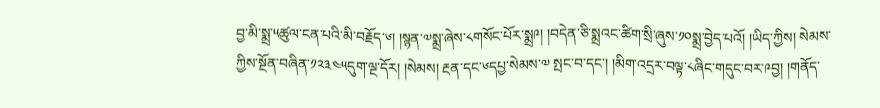བྱ་མི་སྨྲ་༥ཚུལ་ངན་པའི་མི་བརྗོད་༦། །སྙན་༧སྨྲ་ཞེས་༨གསོང་པོར་སྨྲ༩། །བདེན་ཅི་སྨྲའང་ཚིག་སྲི་ཞུས་༡༠སྨྲ་བྱེད་པའོ། །ཡིད་ཀྱིས། སེམས་ཀྱིས་སྔོན་བཞིན་༡༢༣༤༥དུག་ལྔ་དོར། །སེམས། རྔན་དང་༦དཔྱ་སེམས་༧ སྤང་བ་དང་། །མིག་འདྲར་བལྟ་༨ཞིང་གདུང་བར་༩བྱ། །གནོད་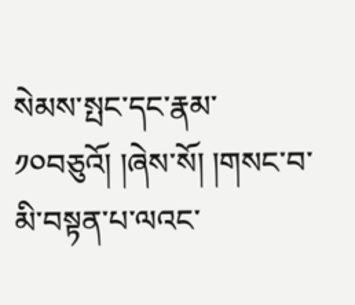སེམས་སྤང་དང་རྣམ་༡༠བཅུའོ། །ཞེས་སོ། །གསང་བ་མི་བསྟན་པ་ལའང་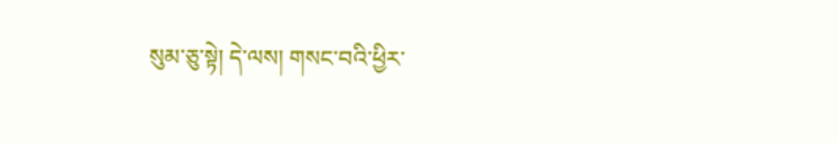སུམ་ཅུ་སྟེ། དེ་ལས། གསང་བའི་ཕྱིར་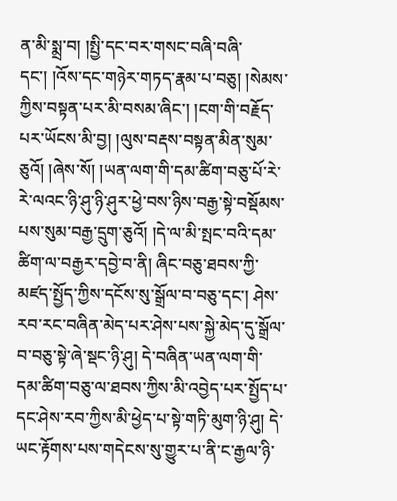ན་མི་སྨྲ་བ། །སྤྱི་དང་བར་གསང་བཞི་བཞི་དང་། །འོས་དང་གཉེར་གཏད་རྣམ་པ་བཅུ། །སེམས་ཀྱིས་བསྟན་པར་མི་བསམ་ཞིང་། །ངག་གི་བརྗོད་པར་ཡོངས་མི་བྱ། །ལུས་བརྡས་བསྟན་མིན་སུམ་ཅུའོ། །ཞེས་སོ། །ཡན་ལག་གི་དམ་ཚིག་བཅུ་པོ་རེ་རེ་ལའང་ཉི་ཤུ་ཉི་ཤུར་ཕྱེ་བས་ཉིས་བརྒྱ་སྟེ་བསྡོམས་པས་སུམ་བརྒྱ་དྲུག་ཅུའོ། །དེ་ལ་མི་སྤང་བའི་དམ་ཚིག་ལ་བརྒྱར་དབྱེ་བ་ནི། ཞིང་བཅུ་ཐབས་ཀྱི་མཛད་སྤྱོད་ཀྱིས་དངོས་སུ་སྒྲོལ་བ་བཅུ་དང་། ཤེས་རབ་རང་བཞིན་མེད་པར་ཤེས་པས་སྐྱེ་མེད་དུ་སྒྲོལ་བ་བཅུ་སྟེ་ཞེ་སྡང་ཉི་ཤུ། དེ་བཞིན་ཡན་ལག་གི་དམ་ཚིག་བཅུ་ལ་ཐབས་ཀྱིས་མི་འབྱེད་པར་སྤྱོད་པ་དང་ཤེས་རབ་ཀྱིས་མི་ཕྱེད་པ་སྟེ་གཏི་མུག་ཉི་ཤུ། དེ་ཡང་རྟོགས་པས་གདེངས་སུ་གྱུར་པ་ནི་ང་རྒྱལ་ཉི་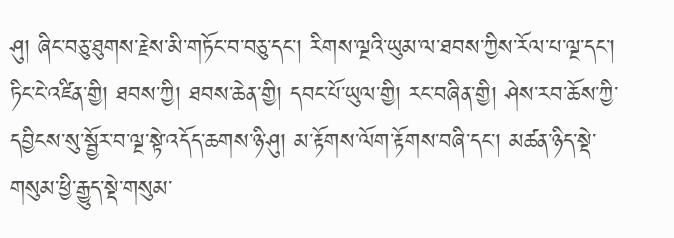ཤུ། ཞིང་བཅུ་ཐུགས་རྗེས་མི་གཏོང་བ་བཅུ་དང་། རིགས་ལྔའི་ཡུམ་ལ་ཐབས་ཀྱིས་རོལ་པ་ལྔ་དང་། ཏིང་ངེ་འཛིན་གྱི། ཐབས་ཀྱི། ཐབས་ཆེན་གྱི། དབང་པོ་ཡུལ་གྱི། རང་བཞིན་གྱི། ཤེས་རབ་ཆོས་ཀྱི་དབྱིངས་སུ་སྦྱོར་བ་ལྔ་སྟེ་འདོད་ཆགས་ཉི་ཤུ། མ་རྟོགས་ལོག་རྟོགས་བཞི་དང་། མཚན་ཉིད་སྡེ་གསུམ་ཕྱི་རྒྱུད་སྡེ་གསུམ་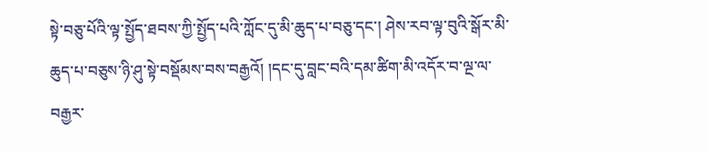སྟེ་བཅུ་པོའི་ལྟ་སྤྱོད་ཐབས་ཀྱི་སྤྱོད་པའི་ཀློང་དུ་མི་ཆུད་པ་བཅུ་དང་། ཤེས་རབ་ལྟ་བུའི་སྒོར་མི་ཆུད་པ་བཅུས་ཉི་ཤུ་སྟེ་བསྡོམས་བས་བརྒྱའོ། །དང་དུ་བླང་བའི་དམ་ཚིག་མི་འདོར་བ་ལྔ་ལ་བརྒྱར་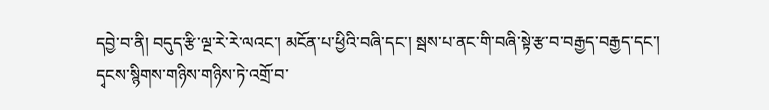དབྱེ་བ་ནི། བདུད་རྩི་ལྔ་རེ་རེ་ལའང་། མངོན་པ་ཕྱིའི་བཞི་དང་། སྦས་པ་ནང་གི་བཞི་སྟེ་རྩ་བ་བརྒྱད་བརྒྱད་དང་། དྭངས་སྙིགས་གཉིས་གཉིས་ཏེ་འགྲོ་བ་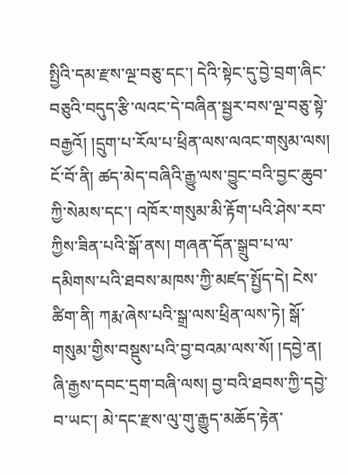སྤྱིའི་དམ་རྫས་ལྔ་བཅུ་དང་། དེའི་སྟེང་དུ་བྱེ་བྲག་ཞིང་བཅུའི་བདུད་རྩི་ལའང་དེ་བཞིན་སྦྱར་བས་ལྔ་བཅུ་སྟེ་བརྒྱའོ། །དྲུག་པ་རོལ་པ་ཕྲིན་ལས་ལའང་གསུམ་ལས། ངོ་བོ་ནི། ཚད་མེད་བཞིའི་རྒྱུ་ལས་བྱུང་བའི་བྱང་ཆུབ་ཀྱི་སེམས་དང་། འཁོར་གསུམ་མི་རྟོག་པའི་ཤེས་རབ་ཀྱིས་ཟིན་པའི་སྒོ་ནས། གཞན་དོན་སྒྲུབ་པ་ལ་དམིགས་པའི་ཐབས་མཁས་ཀྱི་མཛད་སྤྱོད་དེ། ངེས་ཚིག་ནི། ཀརྨ་ཞེས་པའི་སྒྲ་ལས་ཕྲིན་ལས་ཏེ། སྒོ་གསུམ་གྱིས་བསྡུས་པའི་བྱ་བའམ་ལས་སོ། །དབྱེ་ན། ཞི་རྒྱས་དབང་དྲག་བཞི་ལས། བྱ་བའི་ཐབས་ཀྱི་དབྱེ་བ་ཡང་། མེ་དང་རྫས་ལུ་གུ་རྒྱུད་མཆོད་རྟེན་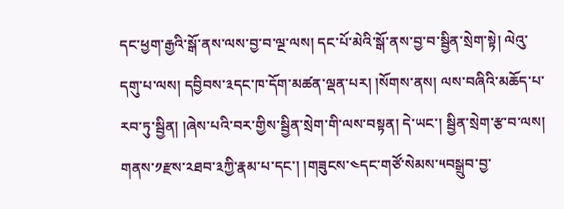དང་ཕྱག་རྒྱའི་སྒོ་ནས་ལས་བྱ་བ་ལྔ་ལས། དང་པོ་མེའི་སྒོ་ནས་བྱ་བ་སྦྱིན་སྲེག་སྟེ། ལེའུ་དགུ་པ་ལས། དབྱིབས་༣དང་ཁ་དོག་མཚན་ལྡན་པར། །སོགས་ནས། ལས་བཞིའི་མཆོད་པ་རབ་ཏུ་སྦྱིན། །ཞེས་པའི་བར་གྱིས་སྦྱིན་སྲེག་གི་ལས་བསྟན། དེ་ཡང་། སྦྱིན་སྲེག་རྩ་བ་ལས། གནས་༡རྫས་༢ཐབ་༣ཀྱི་རྣམ་པ་དང་། །གཟུངས་༤དང་གཙོ་སེམས་༥བསྒྲུབ་བྱ་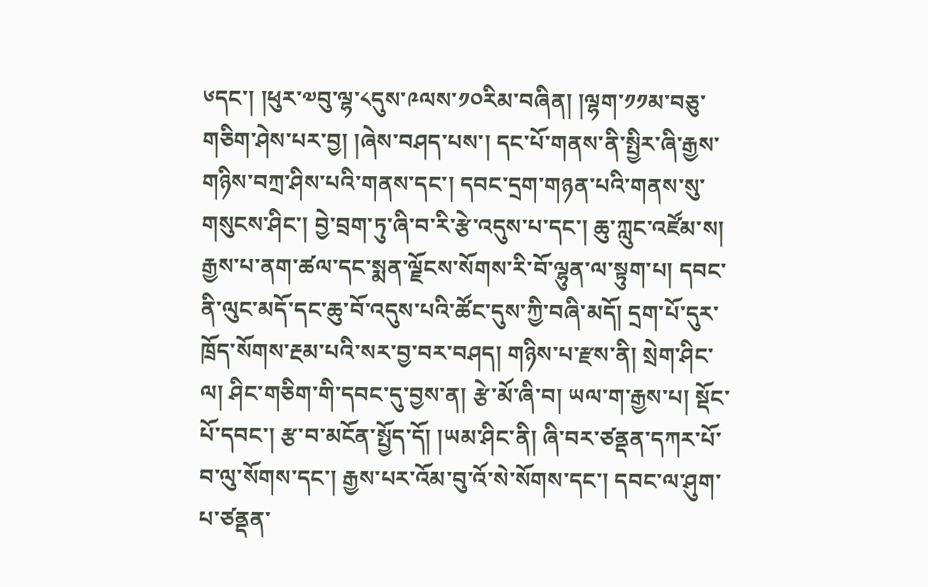༦དང་། །ཕུར་༧བུ་ལྷ་༨དུས་༩ལས་༡༠རིམ་བཞིན། །ལྷག་༡༡མ་བཅུ་གཅིག་ཤེས་པར་བྱ། །ཞེས་བཤད་པས་། དང་པོ་གནས་ནི་སྤྱིར་ཞི་རྒྱས་གཉིས་བཀྲ་ཤིས་པའི་གནས་དང་། དབང་དྲག་གཉན་པའི་གནས་སུ་གསུངས་ཤིང་། བྱེ་བྲག་ཏུ་ཞི་བ་རི་རྩེ་འདུས་པ་དང་། ཆུ་ཀླུང་འཛོམ་ས། རྒྱས་པ་ནག་ཚལ་དང་སྨན་ལྗོངས་སོགས་རི་བོ་ལྷུན་ལ་སྟུག་པ། དབང་ནི་ལུང་མདོ་དང་ཆུ་བོ་འདུས་པའི་ཚོང་དུས་ཀྱི་བཞི་མདོ། དྲག་པོ་དུར་ཁྲོད་སོགས་རྔམ་པའི་སར་བྱ་བར་བཤད། གཉིས་པ་རྫས་ནི། སྲེག་ཤིང་ལ། ཤིང་གཅིག་གི་དབང་དུ་བྱས་ན། རྩེ་མོ་ཞི་བ། ཡལ་ག་རྒྱས་པ། སྡོང་པོ་དབང་། རྩ་བ་མངོན་སྤྱོད་དོ། །ཡམ་ཤིང་ནི། ཞི་བར་ཙནྡན་དཀར་པོ་བ་ལུ་སོགས་དང་། རྒྱས་པར་འོམ་བུ་འོ་སེ་སོགས་དང་། དབང་ལ་ཤུག་པ་ཙནྡན་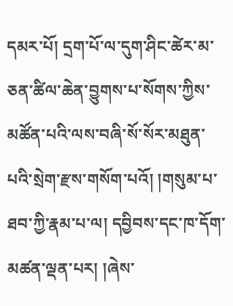དམར་པོ། དྲག་པོ་ལ་དུག་ཤིང་ཚེར་མ་ཅན་ཚིལ་ཆེན་བྱུགས་པ་སོགས་ཀྱིས་མཚོན་པའི་ལས་བཞི་སོ་སོར་མཐུན་པའི་སྲེག་རྫས་གསོག་པའོ། །གསུམ་པ་ཐབ་ཀྱི་རྣམ་པ་ལ། དབྱིབས་དང་ཁ་དོག་མཚན་ལྡན་པར། །ཞེས་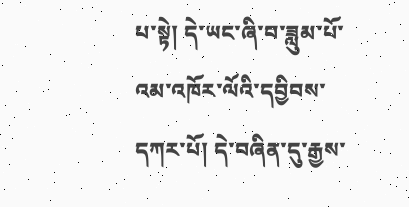པ་སྟེ། དེ་ཡང་ཞི་བ་ཟླུམ་པོ་འམ་འཁོར་ལོའི་དབྱིབས་དཀར་པོ། དེ་བཞིན་དུ་རྒྱས་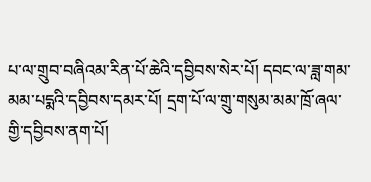པ་ལ་གྲུབ་བཞིའམ་རིན་པོ་ཆེའི་དབྱིབས་སེར་པོ། དབང་ལ་ཟླ་གམ་མམ་པདྨའི་དབྱིབས་དམར་པོ། དྲག་པོ་ལ་གྲུ་གསུམ་མམ་ཁྲོ་ཞལ་གྱི་དབྱིབས་ནག་པོ།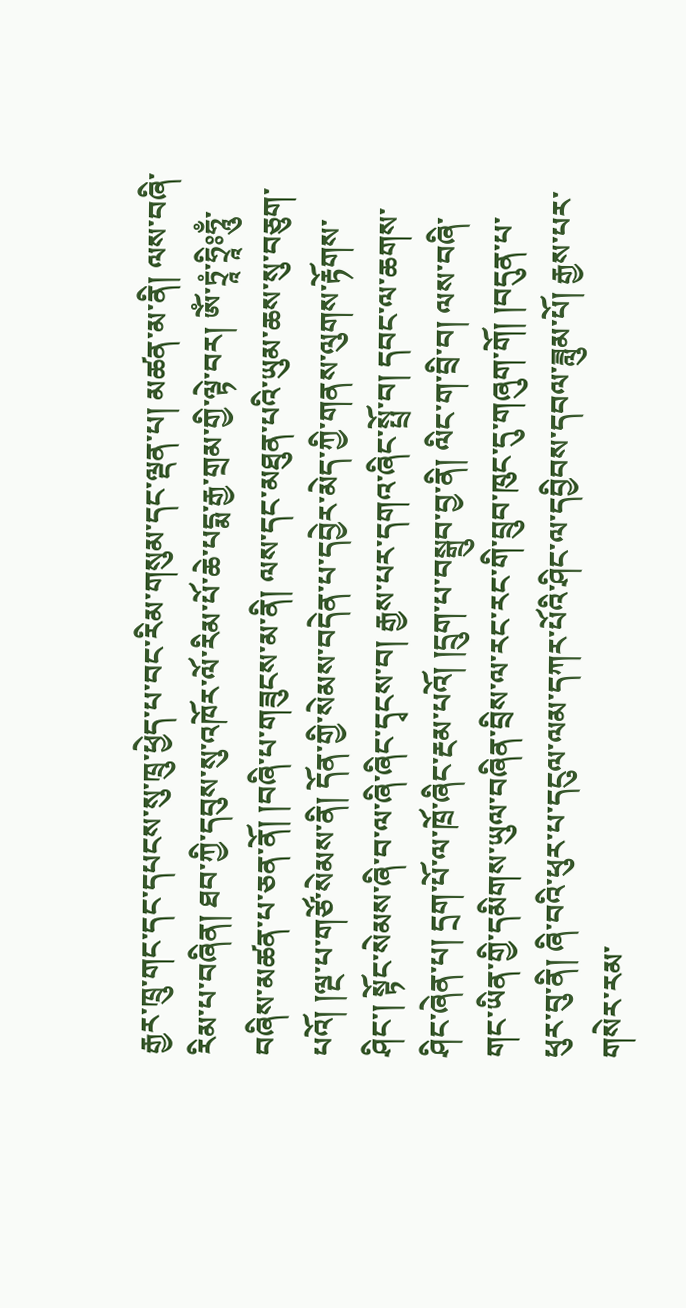རྒྱར་ཁྲུ་གང་དང་དཔངས་སུ་ཁྲུ་ཕྱེད་པ་བང་རིམ་གསུམ་དང་ལྡན་པ། མཚན་མ་ནི། ལས་བཞི་རིམ་པ་བཞིན། ཐབ་ཀྱི་དབུས་སུ་འཁོར་ལོ་རིམ་པོ་ཆེ་པདྨ་རྒྱ་གྲམ་གྱི་ལྟེ་བར། ༀ་ཏྲཱཾ་ཧྲཱིཿཧཱུྃ་བཞིས་མཚན་པ་ཅན་ནོ། །བཞི་པ་གཟུངས་མ་ནི། ལས་དང་མཐུན་པའི་ཡུམ་ཆས་སུ་བཅུག་པའོ། །ལྔ་པ་གཙོ་སེམས་ནི། དོན་གྱི་སེམས་བདེན་པ་དབྱེར་མེད་ཀྱི་གནས་ལུགས་རྟོགས་ཤིང་། སྟོང་སེམས་ཞི་བ་ལ་ཞི་ཞིང་དྭངས་བ། རྒྱས་པར་དགའ་ཞིང་སྤྲོ་བ། དབང་ལ་ཆགས་ཤིང་ཞེན་པ། དྲག་པོ་ལ་ཁྲོ་ཞིང་རྔམ་པའོ། །དྲུག་པ་བསྒྲུབ་བྱ་ནི། ལིང་ག་བྲི་བ། ལས་བཞི་གང་ཡིན་གྱི་དམིགས་ཡུལ་བཞིན་བྲིས་ལ་རང་རང་གི་བྲུབ་ཁུང་དུ་གཞུག་གོ། །བདུན་པ་ཕུར་བུ་ནི། ཞི་བའི་ཕུར་པ་དངུལ་ལམ་དཀར་པོའི་ཤིང་ལ་དབྱིབས་དབལ་ཟླུམ་པོ། རྒྱས་པར་གསེར་རམ་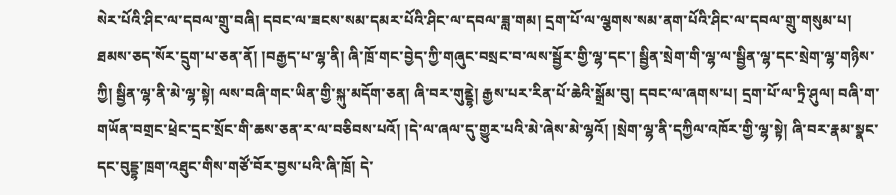སེར་པོའི་ཤིང་ལ་དབལ་གྲུ་བཞི། དབང་ལ་ཟངས་སམ་དམར་པོའི་ཤིང་ལ་དབལ་ཟླ་གམ། དྲག་པོ་ལ་ལྕགས་སམ་ནག་པོའི་ཤིང་ལ་དབལ་གྲུ་གསུམ་པ། ཐམས་ཅད་སོར་དྲུག་པ་ཅན་ནོ། །བརྒྱད་པ་ལྷ་ནི། ཞི་ཁྲོ་གང་བྱེད་ཀྱི་གཞུང་བསྲང་བ་ལས་སྦྱོར་གྱི་ལྷ་དང་། སྦྱིན་སྲེག་གི་ལྷ་ལ་སྦྱིན་ལྷ་དང་སྲེག་ལྷ་གཉིས་ཀྱི། སྦྱིན་ལྷ་ནི་མེ་ལྷ་སྟེ། ལས་བཞི་གང་ཡིན་གྱི་སྐུ་མདོག་ཅན། ཞི་བར་གུནྡྷེ། རྒྱས་པར་རིན་པོ་ཆེའི་སྒྲོམ་བུ། དབང་ལ་ཞགས་པ། དྲག་པོ་ལ་ཏྲི་ཤུལ། བཞི་ག་གཡོན་བགྲང་ཕྲེང་དྲང་སྲོང་གི་ཆས་ཅན་ར་ལ་བཅིབས་པའོ། །དེ་ལ་ཞལ་དུ་གྱུར་པའི་མེ་ཞེས་མེ་ལྷའོ། །སྲེག་ལྷ་ནི་དཀྱིལ་འཁོར་གྱི་ལྷ་སྟེ། ཞི་བར་རྣམ་སྣང་དང་བུདྡྷ་ཁྲག་འཐུང་གིས་གཙོ་བོར་བྱས་པའི་ཞི་ཁྲོ། དེ་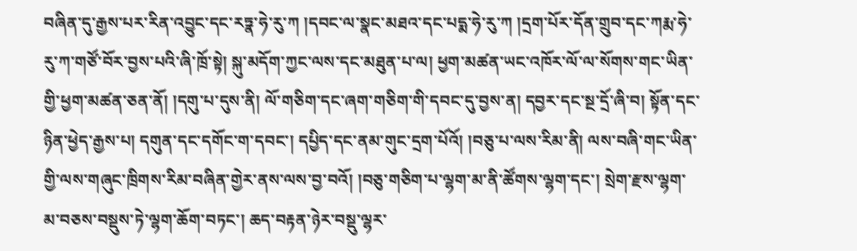བཞིན་དུ་རྒྱས་པར་རིན་འབྱུང་དང་རཏྣ་ཧེ་རུ་ཀ །དབང་ལ་སྣང་མཐའ་དང་པདྨ་ཧེ་རུ་ཀ །དྲག་པོར་དོན་གྲུབ་དང་ཀརྨ་ཧེ་རུ་ཀ་གཙོ་བོར་བྱས་པའི་ཞི་ཁྲོ་སྟེ། སྐུ་མདོག་ཀྱང་ལས་དང་མཐུན་པ་ལ། ཕྱག་མཚན་ཡང་འཁོར་ལོ་ལ་སོགས་གང་ཡིན་གྱི་ཕྱག་མཚན་ཅན་ནོ། །དགུ་པ་དུས་ནི། ལོ་གཅིག་དང་ཞག་གཅིག་གི་དབང་དུ་བྱས་ན། དབྱར་དང་སྔ་དྲོ་ཞི་བ། སྟོན་དང་ཉིན་ཕྱེད་རྒྱས་པ། དགུན་དང་དགོང་ག་དབང་། དཔྱིད་དང་ནམ་གུང་དྲག་པོའོ། །བཅུ་པ་ལས་རིམ་ནི། ལས་བཞི་གང་ཡིན་གྱི་ལས་གཞུང་ཁྲིགས་རིམ་བཞིན་གྱེར་ནས་ལས་བྱ་བའོ། །བཅུ་གཅིག་པ་ལྷག་མ་ནི་ཚོགས་ལྷག་དང་། སྲེག་རྫས་ལྷག་མ་བཅས་བསྡུས་ཏེ་ལྷག་ཆོག་བཏང་། ཆད་བརྟན་ཉེར་བསྡུ་ལྷར་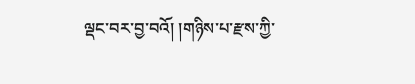ལྡང་བར་བྱ་བའོ། །གཉིས་པ་རྫས་ཀྱི་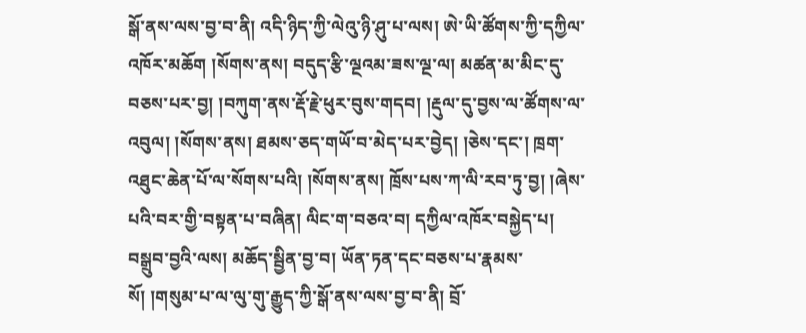སྒོ་ནས་ལས་བྱ་བ་ནི། འདི་ཉིད་ཀྱི་ལེའུ་ཉི་ཤུ་པ་ལས། ཨེ་ཡི་ཚོགས་ཀྱི་དཀྱིལ་འཁོར་མཆོག །སོགས་ནས། བདུད་རྩི་ལྔའམ་ཟས་ལྔ་ལ། མཚན་མ་མིང་དུ་བཅས་པར་བྱ། །བཀུག་ནས་རྡོ་རྗེ་ཕུར་བུས་གདབ། །རྡུལ་དུ་བྱས་ལ་ཚོགས་ལ་འབུལ། །སོགས་ནས། ཐམས་ཅད་གཡོ་བ་མེད་པར་བྱེད། །ཅེས་དང་། ཁྲག་འཐུང་ཆེན་པོ་ལ་སོགས་པའི། །སོགས་ནས། ཁྲོས་པས་ཀ་ལི་རབ་ཏུ་བྱ། །ཞེས་པའི་བར་གྱི་བསྟན་པ་བཞིན། ལིང་ག་བཅའ་བ། དཀྱིལ་འཁོར་བསྐྱེད་པ། བསྒྲུབ་བྱའི་ལས། མཆོད་སྦྱིན་བྱ་བ། ཡོན་ཏན་དང་བཅས་པ་རྣམས་སོ། །གསུམ་པ་ལ་ལུ་གུ་རྒྱུད་ཀྱི་སྒོ་ནས་ལས་བྱ་བ་ནི། བྲོ་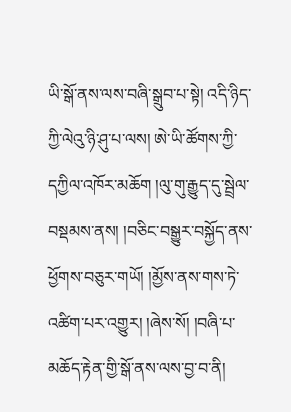ཡི་སྒོ་ནས་ལས་བཞི་སྒྲུབ་པ་སྟེ། འདི་ཉིད་ཀྱི་ལེའུ་ཉི་ཤུ་པ་ལས། ཨེ་ཡི་ཚོགས་ཀྱི་དཀྱིལ་འཁོར་མཆོག །ལུ་གུ་རྒྱུད་དུ་སྦྲེལ་བསྡམས་ནས། །བཅིང་བསྒྱུར་བསྐྱོད་ནས་ཕྱོགས་བཅུར་གཡོ། །མྱོས་ནས་གས་ཏེ་འཚིག་པར་འགྱུར། །ཞེས་སོ། །བཞི་པ་མཆོད་རྟེན་གྱི་སྒོ་ནས་ལས་བྱ་བ་ནི།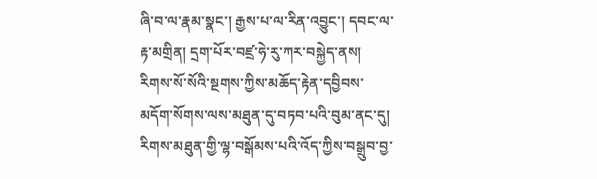ཞི་བ་ལ་རྣམ་སྣང་། རྒྱས་པ་ལ་རིན་འབྱུང་། དབང་ལ་རྟ་མགྲིན། དྲག་པོར་བཛྲ་ཧེ་རུ་ཀར་བསྐྱེད་ནས། རིགས་སོ་སོའི་སྔགས་ཀྱིས་མཆོད་རྟེན་དབྱིབས་མདོག་སོགས་ལས་མཐུན་དུ་བཏབ་པའི་བུམ་ནང་དུ། རིགས་མཐུན་གྱི་ལྷ་བསྒོམས་པའི་འོད་ཀྱིས་བསྒྲུབ་བྱ་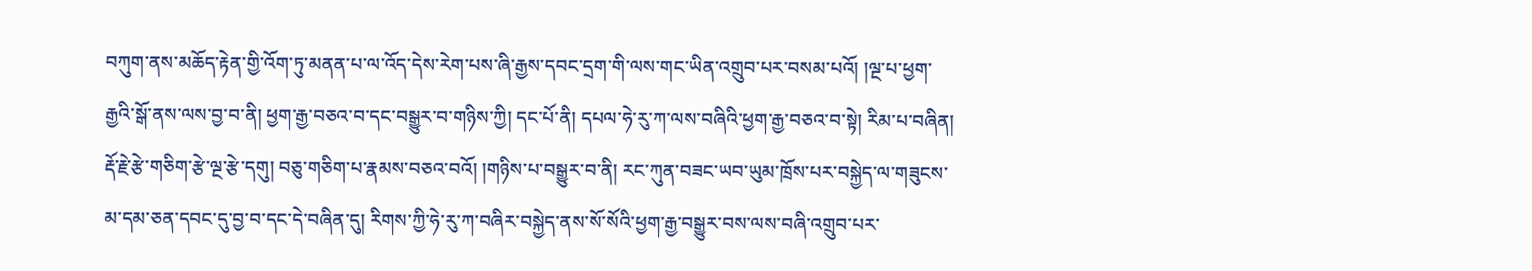བཀུག་ནས་མཆོད་རྟེན་གྱི་འོག་ཏུ་མནན་པ་ལ་འོད་དེས་རེག་པས་ཞི་རྒྱས་དབང་དྲག་གི་ལས་གང་ཡིན་འགྲུབ་པར་བསམ་པའོ། །ལྔ་པ་ཕྱག་རྒྱའི་སྒོ་ནས་ལས་བྱ་བ་ནི། ཕྱག་རྒྱ་བཅའ་བ་དང་བསྒྱུར་བ་གཉིས་ཀྱི། དང་པོ་ནི། དཔལ་ཧེ་རུ་ཀ་ལས་བཞིའི་ཕྱག་རྒྱ་བཅའ་བ་སྟེ། རིམ་པ་བཞིན། རྡོ་རྗེ་རྩེ་གཅིག་རྩེ་ལྔ་རྩེ་དགུ། བཅུ་གཅིག་པ་རྣམས་བཅའ་བའོ། །གཉིས་པ་བསྒྱུར་བ་ནི། རང་ཀུན་བཟང་ཡབ་ཡུམ་ཁྲོས་པར་བསྐྱེད་ལ་གཟུངས་མ་དམ་ཅན་དབང་དུ་བྱ་བ་དང་དེ་བཞིན་དུ། རིགས་ཀྱི་ཧེ་རུ་ཀ་བཞིར་བསྐྱེད་ནས་སོ་སོའི་ཕྱག་རྒྱ་བསྒྱུར་བས་ལས་བཞི་འགྲུབ་པར་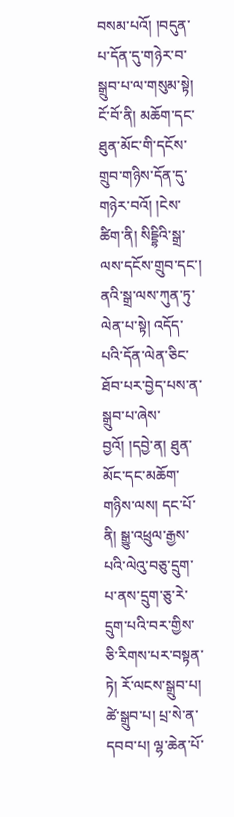བསམ་པའོ། །བདུན་པ་དོན་དུ་གཉེར་བ་སྒྲུབ་པ་ལ་གསུམ་སྟེ། ངོ་བོ་ནི། མཆོག་དང་ཐུན་མོང་གི་དངོས་གྲུབ་གཉིས་དོན་དུ་གཉེར་བའོ། །ངེས་ཚིག་ནི། སིདྡྷིའི་སྒྲ་ལས་དངོས་གྲུབ་དང་། ནའི་སྒྲ་ལས་ཀུན་ཏུ་ལེན་པ་སྟེ། འདོད་པའི་དོན་ལེན་ཅིང་ཐོབ་པར་བྱེད་པས་ན་སྒྲུབ་པ་ཞེས་བྱའོ། །དབྱེ་ན། ཐུན་མོང་དང་མཆོག་གཉིས་ལས། དང་པོ་ནི། སྒྱུ་འཕྲུལ་རྒྱས་པའི་ལེའུ་བཅུ་དྲུག་པ་ནས་དྲུག་ཅུ་རེ་དྲུག་པའི་བར་གྱིས་ཅི་རིགས་པར་བསྟན་ཏེ། རོ་ལངས་སྒྲུབ་པ། ཚེ་སྒྲུབ་པ། པྲ་སེ་ན་དབབ་པ། ལྷ་ཆེན་པོ་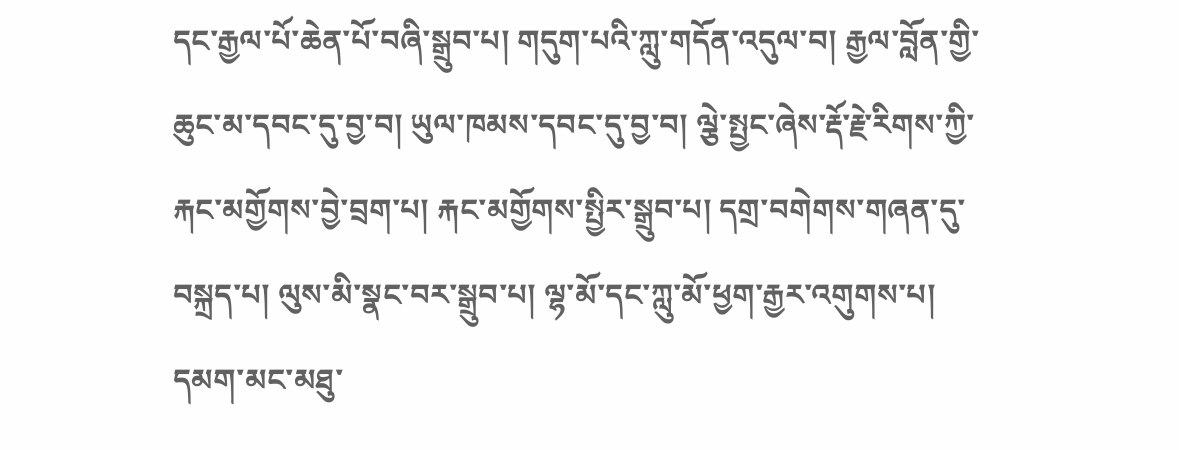དང་རྒྱལ་པོ་ཆེན་པོ་བཞི་སྒྲུབ་པ། གདུག་པའི་ཀླུ་གདོན་འདུལ་བ། རྒྱལ་བློན་གྱི་ཆུང་མ་དབང་དུ་བྱ་བ། ཡུལ་ཁམས་དབང་དུ་བྱ་བ། ལྕེ་སྤྱང་ཞེས་རྡོ་རྗེ་རིགས་ཀྱི་རྐང་མགྱོགས་བྱེ་བྲག་པ། རྐང་མགྱོགས་སྤྱིར་སྒྲུབ་པ། དགྲ་བགེགས་གཞན་དུ་བསྐྲད་པ། ལུས་མི་སྣང་བར་སྒྲུབ་པ། ལྷ་མོ་དང་ཀླུ་མོ་ཕྱག་རྒྱར་འགུགས་པ། དམག་མང་མཐུ་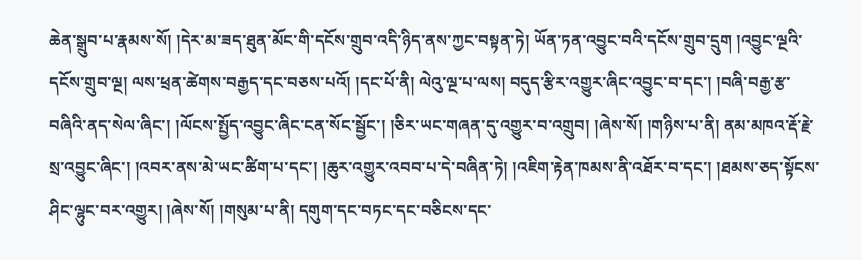ཆེན་སྒྲུབ་པ་རྣམས་སོ། །དེར་མ་ཟད་ཐུན་མོང་གི་དངོས་གྲུབ་འདི་ཉིད་ནས་ཀྱང་བསྟན་ཏེ། ཡོན་ཏན་འབྱུང་བའི་དངོས་གྲུབ་དྲུག །འབྱུང་ལྔའི་དངོས་གྲུབ་ལྔ། ལས་ཕྲན་ཚེགས་བརྒྱད་དང་བཅས་པའོ། །དང་པོ་ནི། ལེའུ་ལྔ་པ་ལས། བདུད་རྩིར་འགྱུར་ཞིང་འབྱུང་བ་དང་། །བཞི་བརྒྱ་རྩ་བཞིའི་ནད་སེལ་ཞིང་། །ལོངས་སྤྱོད་འབྱུང་ཞིང་ངན་སོང་སྦྱོང་། །ཅིར་ཡང་གཞན་དུ་འགྱུར་བ་འགྲུབ། །ཞེས་སོ། །གཉིས་པ་ནི། ནམ་མཁའ་རྡོ་རྗེ་སྲ་འབྱུང་ཞིང་། །འབར་ནས་མེ་ཡང་ཚིག་པ་དང་། །ཆུར་འགྱུར་འབབ་པ་དེ་བཞིན་ཏེ། །འཇིག་རྟེན་ཁམས་ནི་འཐོར་བ་དང་། །ཐམས་ཅད་སྟོངས་ཤིང་ལྷུང་བར་འགྱུར། །ཞེས་སོ། །གསུམ་པ་ནི། དགུག་དང་བཏང་དང་བཅིངས་དང་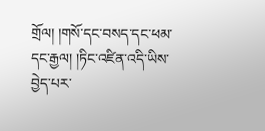གྲོལ། །གསོ་དང་བསད་དང་ཕམ་དང་རྒྱལ། །ཏིང་འཛིན་འདི་ཡིས་བྱེད་པར་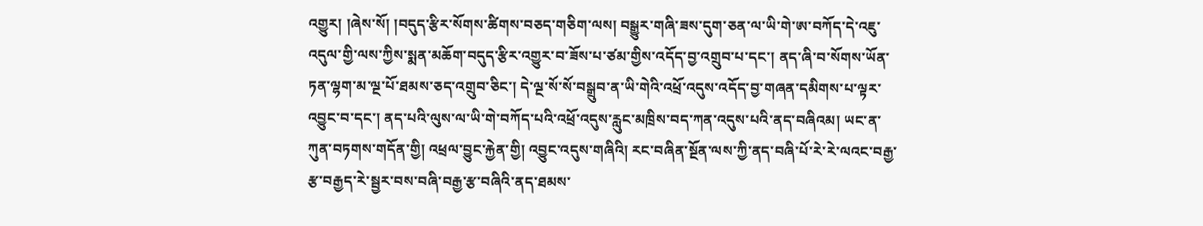འགྱུར། །ཞེས་སོ། །བདུད་རྩིར་སོགས་ཚིགས་བཅད་གཅིག་ལས། བསྒྱུར་གཞི་ཟས་དུག་ཅན་ལ་ཡི་གེ་ཨ་བཀོད་དེ་འཇུ་འདུལ་གྱི་ལས་ཀྱིས་སྨན་མཆོག་བདུད་རྩིར་འགྱུར་བ་ཟོས་པ་ཙམ་གྱིས་འདོད་བྱ་འགྲུབ་པ་དང་། ནད་ཞི་བ་སོགས་ཡོན་ཏན་ལྷག་མ་ལྔ་པོ་ཐམས་ཅད་འགྲུབ་ཅིང་། དེ་ལྔ་སོ་སོ་བསྒྲུབ་ན་ཡི་གེའི་འཕྲོ་འདུས་འདོད་བྱ་གཞན་དམིགས་པ་ལྟར་འབྱུང་བ་དང་། ནད་པའི་ལུས་ལ་ཡི་གེ་བཀོད་པའི་འཕྲོ་འདུས་རླུང་མཁྲིས་བད་ཀན་འདུས་པའི་ནད་བཞིའམ། ཡང་ན་ཀུན་བཏགས་གདོན་གྱི། འཕྲལ་བྱུང་རྐྱེན་གྱི། འབྱུང་འདུས་གཞིའི། རང་བཞིན་སྔོན་ལས་ཀྱི་ནད་བཞི་པོ་རེ་རེ་ལའང་བརྒྱ་རྩ་བརྒྱད་རེ་སྦྱར་བས་བཞི་བརྒྱ་རྩ་བཞིའི་ནད་ཐམས་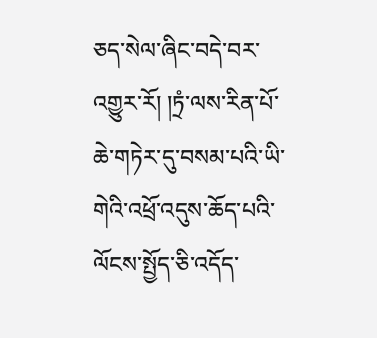ཅད་སེལ་ཞིང་བདེ་བར་འགྱུར་རོ། །ཏྲཾ་ལས་རིན་པོ་ཆེ་གཏེར་དུ་བསམ་པའི་ཡི་གེའི་འཕྲོ་འདུས་ཆོད་པའི་ལོངས་སྤྱོད་ཅི་འདོད་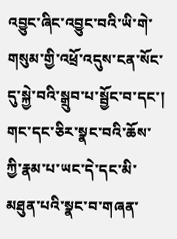འབྱུང་ཞིང་འབྱུང་བའི་ཡི་གེ་གསུམ་གྱི་འཕྲོ་འདུས་ངན་སོང་དུ་སྐྱེ་བའི་སྒྲུབ་པ་སྦྱོང་བ་དང་། གང་དང་ཅིར་སྣང་བའི་ཆོས་ཀྱི་རྣམ་པ་ཡང་དེ་དང་མི་མཐུན་པའི་སྣང་བ་གཞན་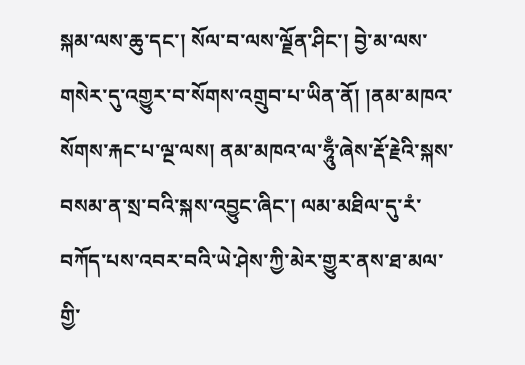སྐམ་ལས་ཆུ་དང་། སོལ་བ་ལས་ལྗོན་ཤིང་། བྱེ་མ་ལས་གསེར་དུ་འགྱུར་བ་སོགས་འགྲུབ་པ་ཡིན་ནོ། །ནམ་མཁའ་སོགས་རྐང་པ་ལྔ་ལས། ནམ་མཁའ་ལ་ཧཱུྃ་ཞེས་རྡོ་རྗེའི་སྐས་བསམ་ན་སྲ་བའི་སྐས་འབྱུང་ཞིང་། ལམ་མཐིལ་དུ་རཾ་བཀོད་པས་འབར་བའི་ཡེ་ཤེས་ཀྱི་མེར་གྱུར་ནས་ཐ་མལ་གྱི་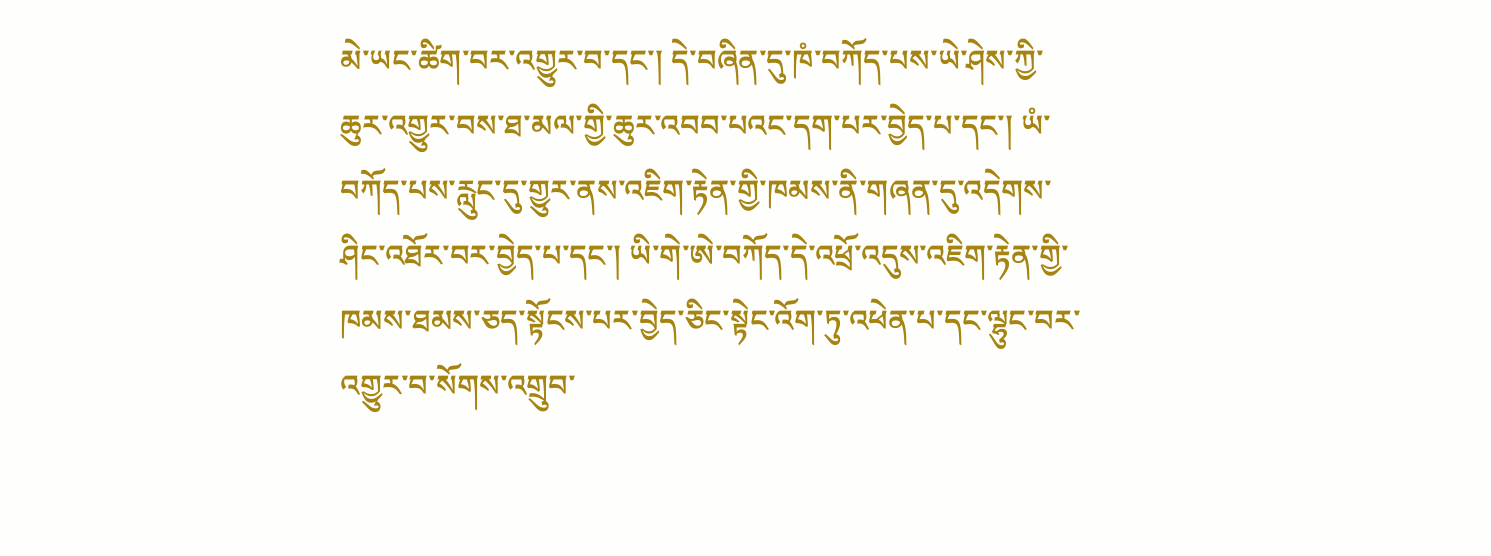མེ་ཡང་ཚིག་བར་འགྱུར་བ་དང་། དེ་བཞིན་དུ་ཁཾ་བཀོད་པས་ཡེ་ཤེས་ཀྱི་ཆུར་འགྱུར་བས་ཐ་མལ་གྱི་ཆུར་འབབ་པའང་དག་པར་བྱེད་པ་དང་། ཡཾ་བཀོད་པས་རླུང་དུ་གྱུར་ནས་འཇིག་རྟེན་གྱི་ཁམས་ནི་གཞན་དུ་འདེགས་ཤིང་འཐོར་བར་བྱེད་པ་དང་། ཡི་གེ་ཨེ་བཀོད་དེ་འཕྲོ་འདུས་འཇིག་རྟེན་གྱི་ཁམས་ཐམས་ཅད་སྟོངས་པར་བྱེད་ཅིང་སྟེང་འོག་ཏུ་འཕེན་པ་དང་ལྷུང་བར་འགྱུར་བ་སོགས་འགྲུབ་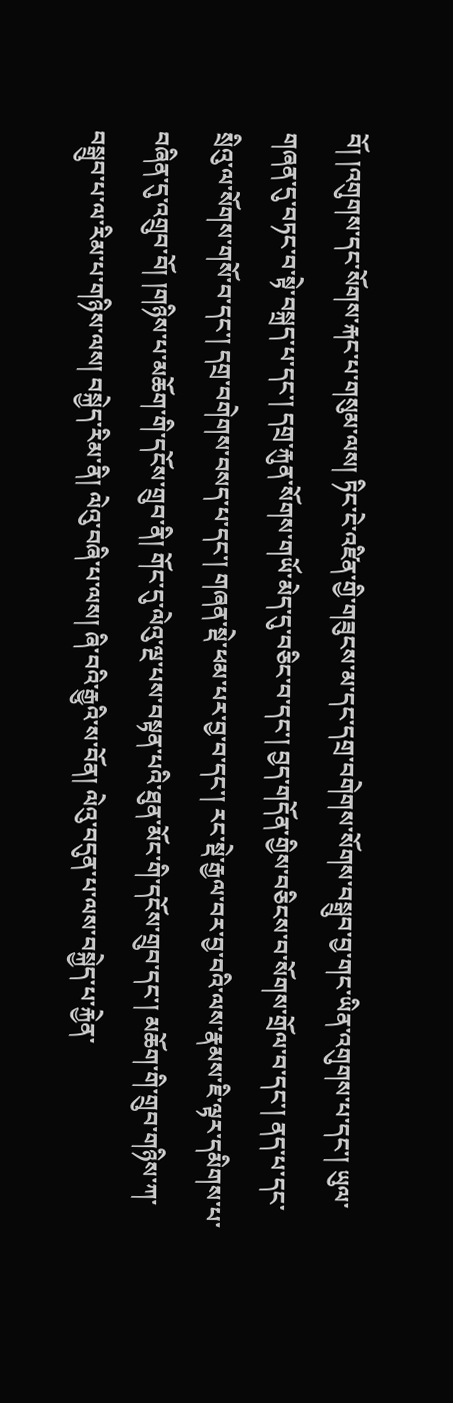བོ། །འགུགས་དང་སོགས་རྐང་པ་གསུམ་ལས། ཏིང་ངེ་འཛིན་གྱི་གཟུངས་མ་དང་དགྲ་བགེགས་སོགས་བསྒྲུབ་བྱ་གང་ཡིན་འགུགས་པ་དང་། ཡུལ་གཞན་དུ་བཏང་བ་སྟེ་བསྐྲད་པ་དང་། དགྲ་རྐུན་སོགས་གཡོ་མེད་དུ་བཅིང་བ་དང་། བྱད་གདོན་གྱིས་བཅིངས་བ་སོགས་གྲོལ་བ་དང་། ནད་པ་དང་སྲིའུ་ལ་སོགས་གསོ་བ་དང་། དགྲ་བགེགས་བསད་པ་དང་། གཞན་སྡེ་ཕམ་པར་བྱ་བ་དང་། རང་སྡེ་རྒྱལ་བར་བྱ་བའི་ལས་རྣམས་ཇི་ལྟར་དམིགས་པ་བཞིན་དུ་འགྲུབ་བོ། །གཉིས་པ་མཆོག་གི་དངོས་གྲུབ་ནི། གོང་དུ་ལེའུ་ལྔ་པས་བསྟན་པའི་ཐུན་མོང་གི་དངོས་གྲུབ་དང་། མཆོག་གི་གྲུབ་གཉིས་ཀ་བསྒྲུབ་པ་ལ་རིམ་པ་གཉིས་ལས། བསྐྱེད་རིམ་ནི། ལེའུ་བཞི་པ་ལས། ཞི་བའི་རྒྱུའི་ས་བོན། ལེའུ་བདུན་པ་ལས་བསྐྱེད་པ་རྐྱེན་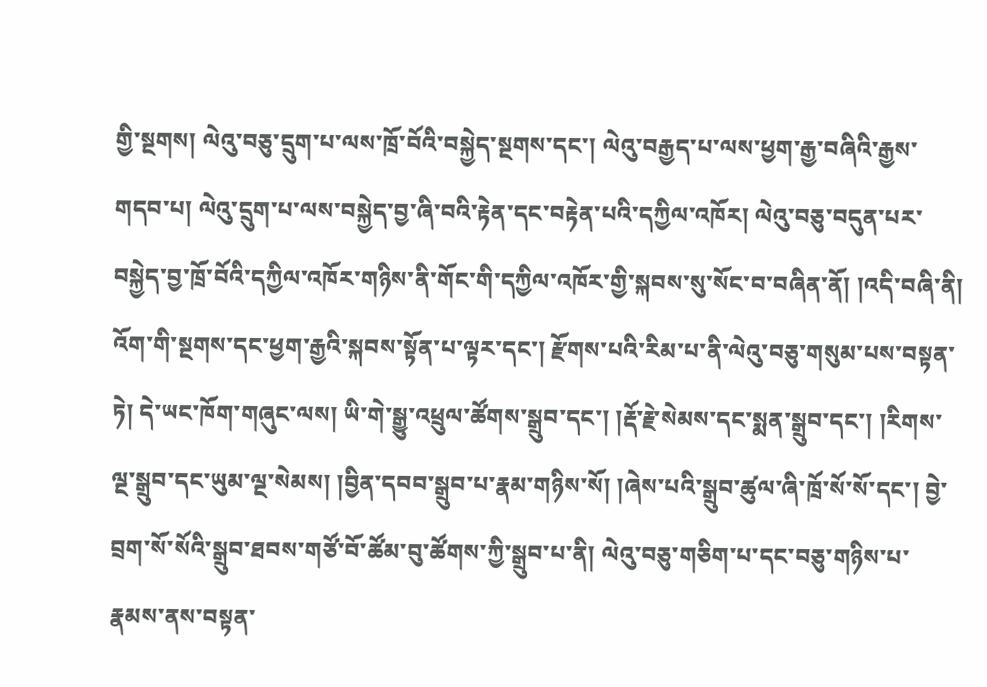གྱི་སྔགས། ལེའུ་བཅུ་དྲུག་པ་ལས་ཁྲོ་བོའི་བསྐྱེད་སྔགས་དང་། ལེའུ་བརྒྱད་པ་ལས་ཕྱག་རྒྱ་བཞིའི་རྒྱས་གདབ་པ། ལེའུ་དྲུག་པ་ལས་བསྐྱེད་བྱ་ཞི་བའི་རྟེན་དང་བརྟེན་པའི་དཀྱིལ་འཁོར། ལེའུ་བཅུ་བདུན་པར་བསྐྱེད་བྱ་ཁྲོ་བོའི་དཀྱིལ་འཁོར་གཉིས་ནི་གོང་གི་དཀྱིལ་འཁོར་གྱི་སྐབས་སུ་སོང་བ་བཞིན་ནོ། །འདི་བཞི་ནི། འོག་གི་སྔགས་དང་ཕྱག་རྒྱའི་སྐབས་སྟོན་པ་ལྟར་དང་། རྫོགས་པའི་རིམ་པ་ནི་ལེའུ་བཅུ་གསུམ་པས་བསྟན་ཏེ། དེ་ཡང་ཁོག་གཞུང་ལས། ཡི་གེ་སྒྱུ་འཕྲུལ་ཚོགས་སྒྲུབ་དང་། །རྡོ་རྗེ་སེམས་དང་སྨན་སྒྲུབ་དང་། །རིགས་ལྔ་སྒྲུབ་དང་ཡུམ་ལྔ་སེམས། །བྱིན་དབབ་སྒྲུབ་པ་རྣམ་གཉིས་སོ། །ཞེས་པའི་སྒྲུབ་ཚུལ་ཞི་ཁྲོ་སོ་སོ་དང་། བྱེ་བྲག་སོ་སོའི་སྒྲུབ་ཐབས་གཙོ་བོ་ཚོམ་བུ་ཚོགས་ཀྱི་སྒྲུབ་པ་ནི། ལེའུ་བཅུ་གཅིག་པ་དང་བཅུ་གཉིས་པ་རྣམས་ནས་བསྟན་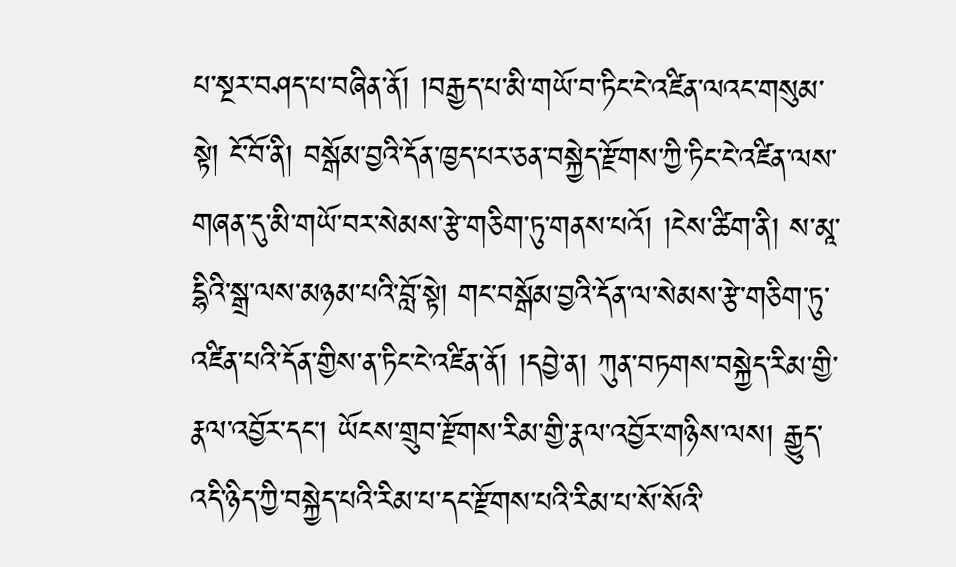པ་སྔར་བཤད་པ་བཞིན་ནོ། །བརྒྱད་པ་མི་གཡོ་བ་ཏིང་ངེ་འཛིན་ལའང་གསུམ་སྟེ། ངོ་བོ་ནི། བསྒོམ་བྱའི་དོན་ཁྱད་པར་ཅན་བསྐྱེད་རྫོགས་ཀྱི་ཏིང་ངེ་འཛིན་ལས་གཞན་དུ་མི་གཡོ་བར་སེམས་རྩེ་གཅིག་ཏུ་གནས་པའོ། །ངེས་ཚིག་ནི། ས་མཱ་དྷིའི་སྒྲ་ལས་མཉམ་པའི་བློ་སྟེ། གང་བསྒོམ་བྱའི་དོན་ལ་སེམས་རྩེ་གཅིག་ཏུ་འཛིན་པའི་དོན་གྱིས་ན་ཏིང་ངེ་འཛིན་ནོ། །དབྱེ་ན། ཀུན་བཏགས་བསྐྱེད་རིམ་གྱི་རྣལ་འབྱོར་དང་། ཡོངས་གྲུབ་རྫོགས་རིམ་གྱི་རྣལ་འབྱོར་གཉིས་ལས། རྒྱུད་འདི་ཉིད་ཀྱི་བསྐྱེད་པའི་རིམ་པ་དང་རྫོགས་པའི་རིམ་པ་སོ་སོའི་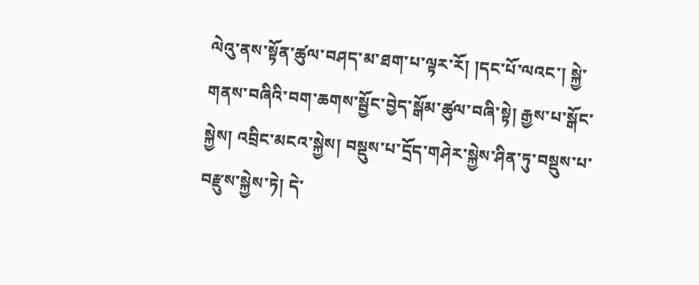ལེའུ་ནས་སྟོན་ཚུལ་བཤད་མ་ཐག་པ་ལྟར་རོ། །དང་པོ་ལའང་། སྐྱེ་གནས་བཞིའི་བག་ཆགས་སྦྱོང་བྱེད་སྒོམ་ཚུལ་བཞི་སྟེ། རྒྱས་པ་སྒོང་སྐྱེས། འབྲིང་མངའ་སྐྱེས། བསྡུས་པ་དྲོད་གཤེར་སྐྱེས་ཤིན་ཏུ་བསྡུས་པ་བརྫུས་སྐྱེས་ཏེ། དེ་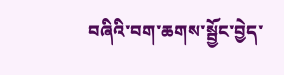བཞིའི་བག་ཆགས་སྦྱོང་བྱེད་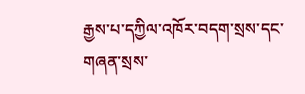རྒྱས་པ་དཀྱིལ་འཁོར་བདག་སྲས་དང་གཞན་སྲས་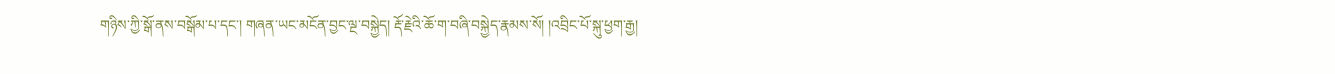གཉིས་ཀྱི་སྒོ་ནས་བསྒོམ་པ་དང་། གཞན་ཡང་མངོན་བྱང་ལྔ་བསྐྱེད། རྡོ་རྗེའི་ཆོ་ག་བཞི་བསྐྱེད་རྣམས་སོ། །འབྲིང་པོ་སྐུ་ཕྱག་རྒྱ།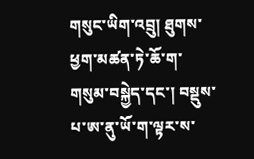གསུང་ཡིག་འབྲུ། ཐུགས་ཕྱག་མཚན་ཏེ་ཆོ་ག་གསུམ་བསྐྱེད་དང་། བསྡུས་པ་ཨ་ནུ་ཡོ་ག་ལྟར་ས་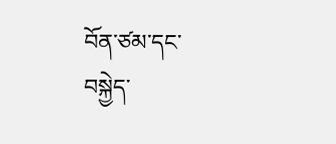བོན་ཙམ་དང་བསྐྱེད་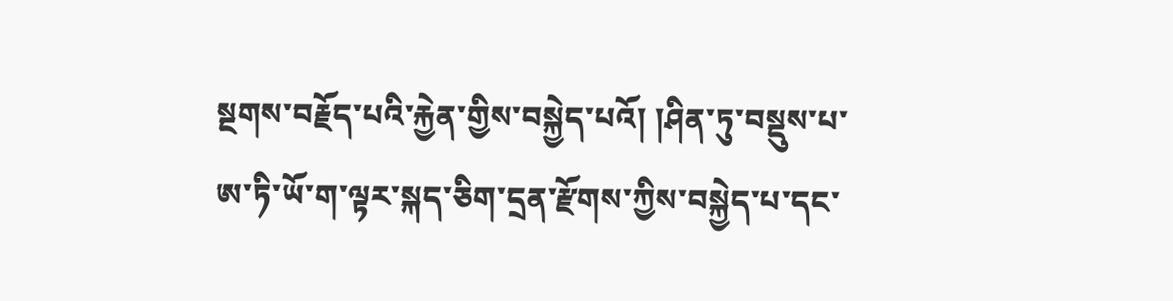སྔགས་བརྗོད་པའི་རྐྱེན་གྱིས་བསྐྱེད་པའོ། །ཤིན་ཏུ་བསྡུས་པ་ཨ་ཏི་ཡོ་ག་ལྟར་སྐད་ཅིག་དྲན་རྫོགས་ཀྱིས་བསྐྱེད་པ་དང་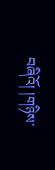བཞིའོ། །གཉིས་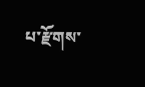པ་རྫོགས་